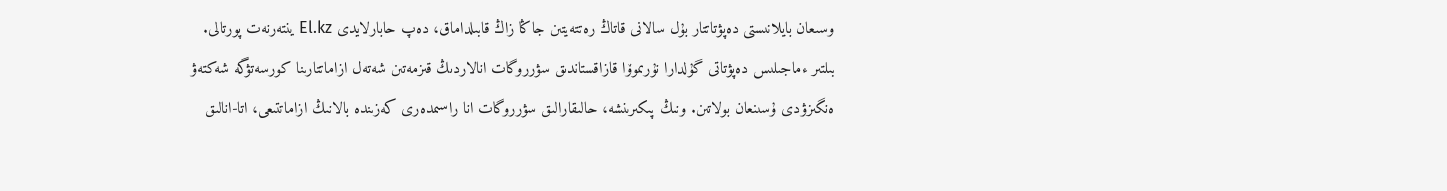وسىعان بايلانىستى دەپۋتاتتار بۇل سالانى قاتاڭ رەتتەيتىن جاڭا زاڭ قابىلداماق، دەپ حابارلايدى El.kz ينتەرنەت پورتالى.
بىلتىر ءماجىلىس دەپۋتاتى گۇلدارا نۇرىموۆا قازاقستاندىق سۋرروگات انالاردىڭ قىزمەتىن شەتەل ازاماتتارىنا كورسەتۋگە شەكتەۋ ەنگىزۋدى ۇسىنعان بولاتىن. ونىڭ پىكىرىنشە، حالىقارالىق سۋرروگات انا راسىمدەرى كەزىندە بالانىڭ ازاماتتىعى، اتا-انالىق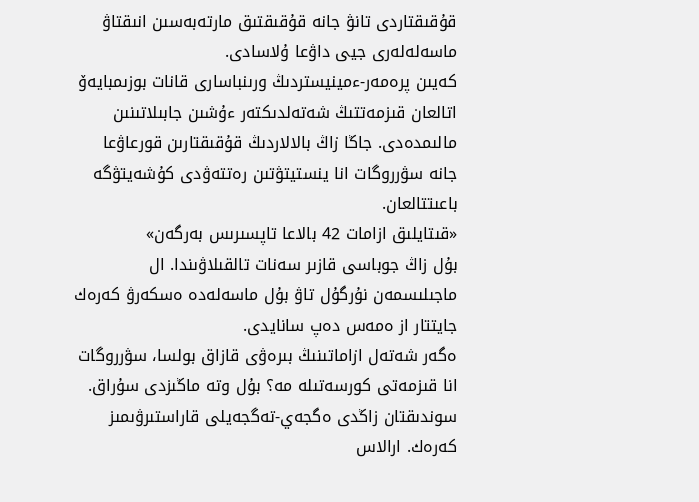قۇقىقتاردى تانۋ جانە قۇقىقتىق مارتەبەسىن انىقتاۋ ماسەلەلەرى جيى داۋعا ۇلاسادى.
كەيىن پرەمەر-ءمينيستردىڭ ورىنباسارى قانات بوزىمبايەۆ اتالعان قىزمەتتىڭ شەتەلدىكتەر ءۇشىن جابىلاتىنىن مالىمدەدى. جاڭا زاڭ بالالاردىڭ قۇقىقتارىن قورعاۋعا جانە سۋرروگات انا ينستيتۋتىن رەتتەۋدى كۇشەيتۋگە باعىتتالعان.
«قىتايلىق ازامات 42 بالاعا تاپسىرىس بەرگەن»
بۇل زاڭ جوباسى قازىر سەنات تالقىلاۋىندا. ال ماجىلىسمەن نۇرگۇل تاۋ بۇل ماسەلەدە ەسكەرۋ كەرەك جايتتار از ەمەس دەپ سانايدى.
ەگەر شەتەل ازاماتىنىڭ بىرەۋى قازاق بولسا، سۋرروگات انا قىزمەتى كورسەتىلە مە؟ بۇل وتە ماڭىزدى سۇراق. سوندىقتان زاڭدى ەگجەي-تەگجەيلى قاراستىرۋىمىز كەرەك. ارالاس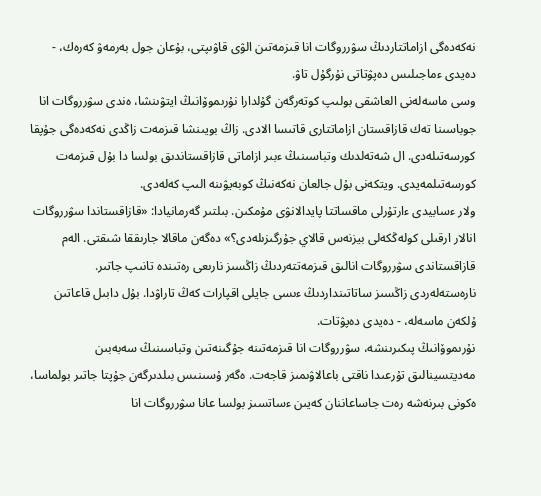نەكەدەگى ازاماتتاردىڭ سۋرروگات انا قىزمەتىن الۋى قاۋىپتى، بۇعان جول بەرمەۋ كەرەك، - دەيدى ءماجىلىس دەپۋتاتى نۇرگۇل تاۋ.
وسى ماسەلەنى العاشقى بولىپ كوتەرگەن گۇلدارا نۇرىموۆانىڭ ايتۋىنشا، ەندى سۋرروگات انا جوباسىنا تەك قازاقستان ازاماتتارى قاتىسا الادى. زاڭ بويىنشا قىزمەت زاڭدى نەكەدەگى جۇپقا كورسەتىلەدى. ال شەتەلدىك وتباسىنىڭ ءبىر ازاماتى قازاقستاندىق بولسا دا بۇل قىزمەت كورسەتىلمەيدى. ويتكەنى بۇل جالعان نەكەنىڭ كوبەيۋىنە الىپ كەلەدى.
ولار ءسابيدى ءارتۇرلى ماقساتتا پايدالانۋى مۇمكىن. بىلتىر گەرمانيادا: «قازاقستاندا سۋرروگات انالار ارقىلى كولەڭكەلى بيزنەس قالاي جۇرگىزىلەدى؟» دەگەن ماقالا جارىققا شىقتى. الەم قازاقستاندى سۋرروگات انالىق قىزمەتتەردىڭ زاڭسىز نارىعى رەتىندە تانىپ جاتىر. نارەستەلەردى زاڭسىز ساتاتىنداردىڭ ءىسى جايلى اقپارات كەڭ تاراۋدا. بۇل دابىل قاعاتىن ۇلكەن ماسەلە، - دەيدى دەپۋتات.
نۇرىموۆانىڭ پىكىرىنشە، سۋرروگات انا قىزمەتىنە جۇگىنەتىن وتباسىنىڭ سەبەبىن مەديتسينالىق تۇرعىدا ناقتى باعالاۋىمىز قاجەت. ەگەر ۇسىنىس بىلدىرگەن جۇپتا جاتىر بولماسا، ەكونى بىرنەشە رەت جاساعاننان كەيىن ءساتسىز بولسا عانا سۋرروگات انا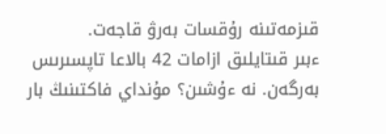قىزمەتىنە رۇقسات بەرۋ قاجەت.
ءبىر قىتايلىق ازامات 42 بالاعا تاپسىرىس بەرگەن. نە ءۇشىن؟ مۇنداي فاكتىنىڭ بار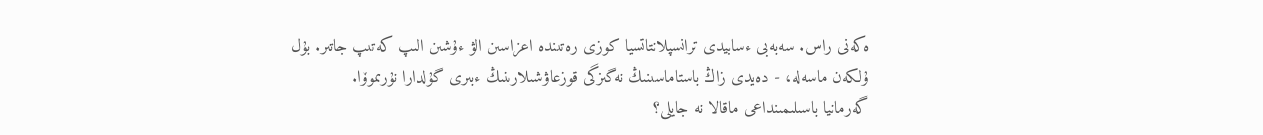ەكەنى راس. سەبەبى ءسابيدى ترانسپلانتاتسيا كوزى رەتىندە اعزاسىن الۋ ءۇشىن الىپ كەتىپ جاتىر. بۇل ۇلكەن ماسەلە، - دەيدى زاڭ باستاماسىنىڭ نەگىزگى قوزعاۋشىلارىنىڭ ءبىرى گۇلدارا نۇرىموۆا.
گەرمانيا باسىلىمىنداعى ماقالا نە جايلى؟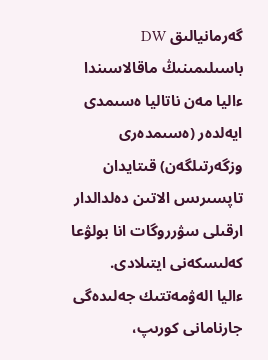گەرمانيالىق DW باسىلىمىنىڭ ماقالاسىندا ءاليا مەن ناتاليا ەسىمدى ايەلدەر (ەسىمدەرى وزگەرتىلگەن) قىتايدان تاپسىرىس الاتىن دەلدالدار ارقىلى سۋرروگات انا بولۋعا كەلىسكەنى ايتىلادى.
ءاليا الەۋمەتتىك جەلىدەگى جارنامانى كورىپ،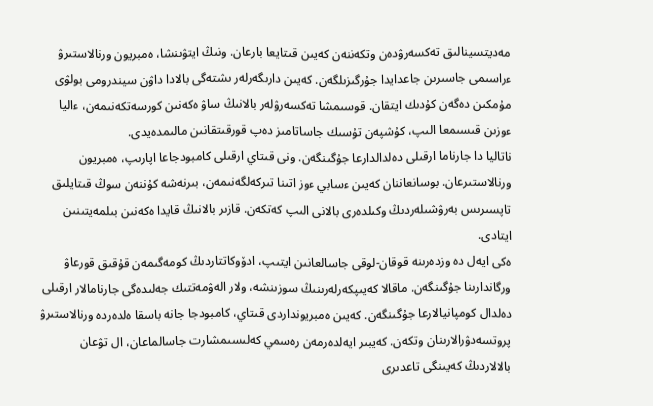مەديتسينالىق تەكسەرۋدەن وتكەننەن كەيىن قىتايعا بارعان. ونىڭ ايتۋىنشا، ەمبريون ورنالاستىرۋ ءراسىمى جاسىرىن جاعدايدا جۇرگىزىلگەن. كەيىن دارىگەرلەر ىشتەگى بالادا داۋن سيندرومى بولۋى مۇمكىن دەگەن كۇدىك ايتقان. قوسىمشا تەكسەرۋلەر بالانىڭ ساۋ ەكەنىن كورسەتكەنىمەن، ءاليا ءوزىن قىسىمعا الىپ، كۇشپەن تۇسىك جاساتامىز دەپ قورقىتقانىن مالىمدەيدى.
ناتاليا دا جارناما ارقىلى دەلدالدارعا جۇگىنگەن. ونى قىتاي ارقىلى كامبودجاعا اپارىپ، ەمبريون ورنالاستىرعان. بوسانعاننان كەيىن ءسابي ءوز اتىنا تىركەلگەنىمەن، بىرنەشە كۇننەن سوڭ قىتايلىق تاپسىرىس بەرۋشىلەردىڭ وكىلدەرى بالانى الىپ كەتكەن. قازىر بالانىڭ قايدا ەكەنىن بىلمەيتىنىن ايتادى.
ەكى ايەل دە وزدەرىنە قوقان-لوقى جاسالعانىن ايتىپ، ادۆوكاتتاردىڭ كومەگىمەن قۇقىق قورعاۋ ورگاندارىنا جۇگىنگەن. ماقالا كەيىپكەرلەرىنىڭ سوزىنشە، ولار الەۋمەتتىك جەلىدەگى جارنامالار ارقىلى دەلدال كومپانيالارعا جۇگىنگەن. كەيىن ەمبريونداردى قىتاي، كامبودجا جانە باسقا ەلدەردە ورنالاستىرۋ پروتسەدۋرالارىنان وتكەن. كەيبىر ايەلدەرمەن رەسمي كەلىسىمشارت جاسالماعان، ال تۋعان بالالاردىڭ كەيىنگى تاعدىرى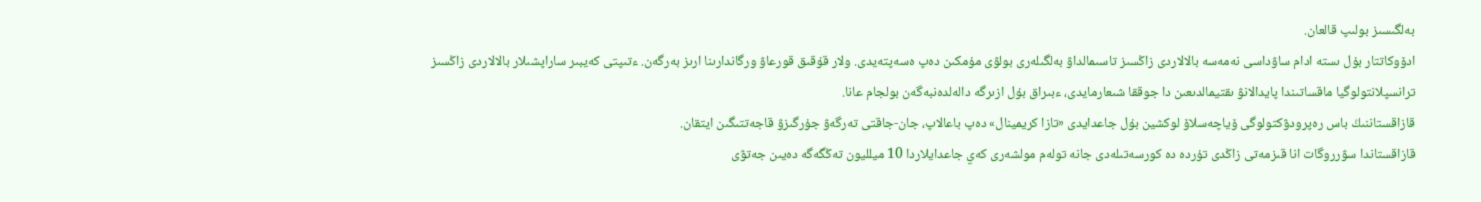بەلگىسىز بولىپ قالعان.
ادۆوكاتتار بۇل ىستە ادام ساۋداسى نەمەسە بالالاردى زاڭسىز تاسىمالداۋ بەلگىلەرى بولۋى مۇمكىن دەپ ەسەپتەيدى. ولار قۇقىق قورعاۋ ورگاندارىنا ارىز بەرگەن. ءتىپتى كەيبىر ساراپشىلار بالالاردى زاڭسىز ترانسپلانتولوگيا ماقساتىندا پايدالانۋ ىقتيمالدىعىن دا جوققا شىعارمايدى، ءبىراق بۇل ازىرگە دالەلدەنبەگەن بولجام عانا.
قازاقستاننىڭ باس رەپرودۋكتولوگى ۆياچەسلاۆ لوكشين بۇل جاعدايدى «تازا كريمينال» دەپ باعالاپ، جان-جاقتى تەرگەۋ جۇرگىزۋ قاجەتتىگىن ايتقان.
قازاقستاندا سۋرروگات انا قىزمەتى زاڭدى تۇردە دە كورسەتىلەدى جانە تولەم مولشەرى كەي جاعدايلاردا 10 ميلليون تەڭگەگە دەيىن جەتۋى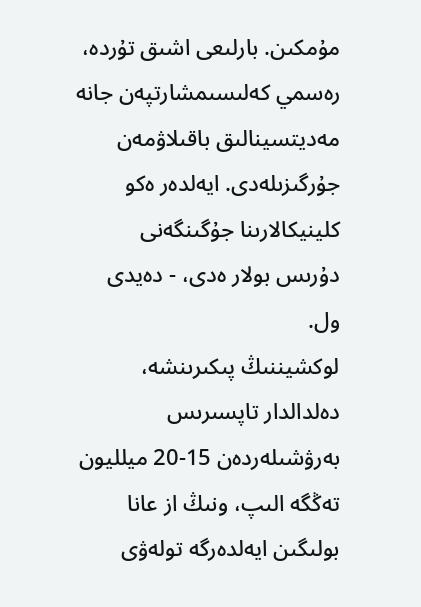مۇمكىن. بارلىعى اشىق تۇردە، رەسمي كەلىسىمشارتپەن جانە مەديتسينالىق باقىلاۋمەن جۇرگىزىلەدى. ايەلدەر ەكو كلينيكالارىنا جۇگىنگەنى دۇرىس بولار ەدى، - دەيدى ول.
لوكشيننىڭ پىكىرىنشە، دەلدالدار تاپسىرىس بەرۋشىلەردەن 15-20 ميلليون تەڭگە الىپ، ونىڭ از عانا بولىگىن ايەلدەرگە تولەۋى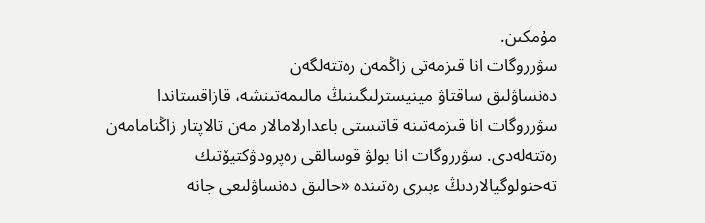مۇمكىن.
سۋرروگات انا قىزمەتى زاڭمەن رەتتەلگەن
دەنساۋلىق ساقتاۋ مينيسترلىگىنىڭ مالىمەتىنشە، قازاقستاندا سۋرروگات انا قىزمەتىنە قاتىستى باعدارلامالار مەن تالاپتار زاڭنامامەن رەتتەلەدى. سۋرروگات انا بولۋ قوسالقى رەپرودۋكتيۆتىك تەحنولوگيالاردىڭ ءبىرى رەتىندە «حالىق دەنساۋلىعى جانە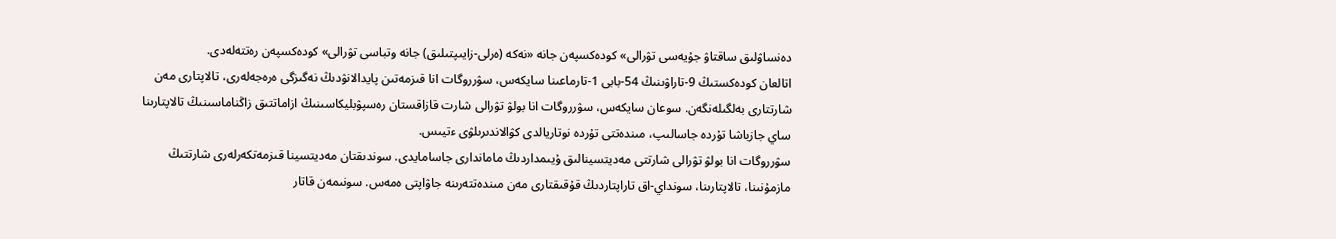دەنساۋلىق ساقتاۋ جۇيەسى تۋرالى» كودەكسپەن جانە «نەكە (ەرلى-زايىپتىلىق) جانە وتباسى تۋرالى» كودەكسپەن رەتتەلەدى.
اتالعان كودەكستىڭ 9-تاراۋىنىڭ 54-بابى 1-تارماعىنا سايكەس، سۋرروگات انا قىزمەتىن پايدالانۋدىڭ نەگىزگى ەرەجەلەرى، تالاپتارى مەن شارتتارى بەلگىلەنگەن. سوعان سايكەس، سۋرروگات انا بولۋ تۋرالى شارت قازاقستان رەسپۋبليكاسىنىڭ ازاماتتىق زاڭناماسىنىڭ تالاپتارىنا ساي جازباشا تۇردە جاسالىپ، مىندەتتى تۇردە نوتاريالدى كۋالاندىرىلۋى ءتيىس.
سۋرروگات انا بولۋ تۋرالى شارتتى مەديتسينالىق ۇيىمداردىڭ ماماندارى جاسامايدى. سوندىقتان مەديتسينا قىزمەتكەرلەرى شارتتىڭ مازمۇنىنا، تالاپتارىنا، سونداي-اق تاراپتاردىڭ قۇقىقتارى مەن مىندەتتەرىنە جاۋاپتى ەمەس. سونىمەن قاتار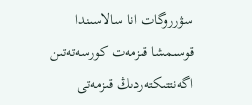سۋرروگات انا سالاسىندا قوسىمشا قىزمەت كورسەتەتىن اگەنتتىكتەردىڭ قىزمەتى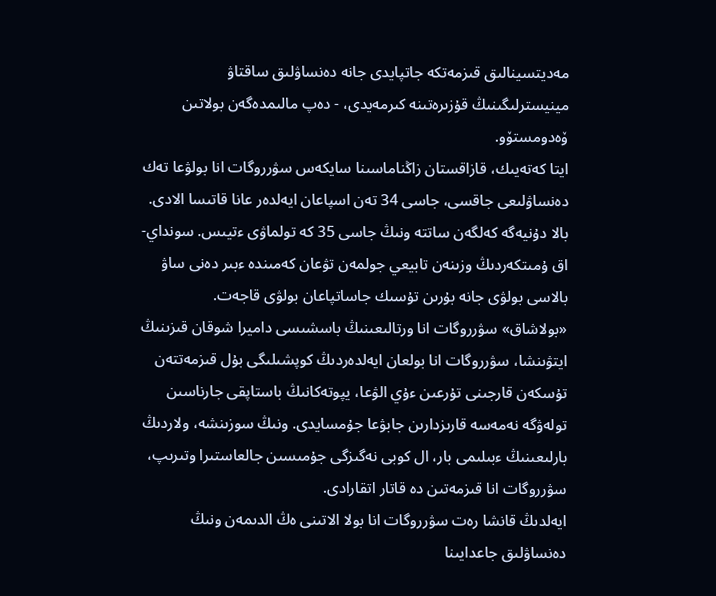مەديتسينالىق قىزمەتكە جاتپايدى جانە دەنساۋلىق ساقتاۋ مينيسترلىگىنىڭ قۇزىرەتىنە كىرمەيدى، - دەپ مالىمدەگەن بولاتىن ۆەدومستۆو.
ايتا كەتەيىك، قازاقستان زاڭناماسىنا سايكەس سۋرروگات انا بولۋعا تەك دەنساۋلىعى جاقسى، جاسى 34 تەن اسپاعان ايەلدەر عانا قاتىسا الادى. بالا دۇنيەگە كەلگەن ساتتە ونىڭ جاسى 35 كە تولماۋى ءتيىس. سونداي-اق ۇمىتكەردىڭ وزىنەن تابيعي جولمەن تۋعان كەمىندە ءبىر دەنى ساۋ بالاسى بولۋى جانە بۇرىن تۇسىك جاساتپاعان بولۋى قاجەت.
«بولاشاق» سۋرروگات انا ورتالىعىنىڭ باسشىسى داميرا شوقان قىزىنىڭ ايتۋىنشا، سۋرروگات انا بولعان ايەلدەردىڭ كوپشىلىگى بۇل قىزمەتتەن تۇسكەن قارجىنى تۇرعىن ءۇي الۋعا، يپوتەكانىڭ باستاپقى جارناسىن تولەۋگە نەمەسە قارىزدارىن جابۋعا جۇمسايدى. ونىڭ سوزىنشە، ولاردىڭ بارلىعىنىڭ ءبىلىمى بار، ال كوبى نەگىزگى جۇمىسىن جالعاستىرا وتىرىپ، سۋرروگات انا قىزمەتىن دە قاتار اتقارادى.
ايەلدىڭ قانشا رەت سۋرروگات انا بولا الاتىنى ەڭ الدىمەن ونىڭ دەنساۋلىق جاعدايىنا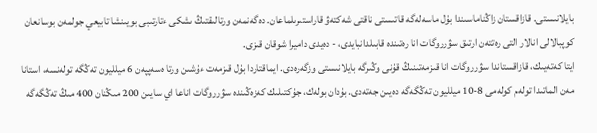بايلانىستى. قازاقستان زاڭناماسىندا بۇل ماسەلەگە قاتىستى ناقتى شەكتەۋ قاراستىرىلماعان. دەگەنمەن ورتالىقتىڭ ىشكى ءتارتىبى بويىنشا تابيعي جولمەن بوسانعان كوپبالالى انالار التى رەتتەن ارتىق سۋرروگات انا رەتىندە قابىلدانبايدى، - دەيدى داميرا شوقان قىزى.
ايتا كەتەيىك، قازاقستاندا سۋرروگات انا قىزمەتىنىڭ قۇنى وڭىرگە بايلانىستى وزگەرەدى. ايماقتاردا بۇل قىزمەت ءۇشىن ورتا ەسەپپەن 6 ميلليون تەڭگە تولەنسە، استانا مەن الماتىدا تولەم كولەمى 8-10 ميلليون تەڭگەگە دەيىن جەتەدى. بۇدان بولەك، جۇكتىلىك كەزەڭىندە سۋرروگات اناعا اي سايىن 200 مىڭنان 400 مىڭ تەڭگەگە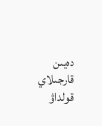دەيىن قارجىلاي قولداۋ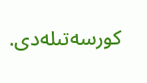كورسەتىلەدى.